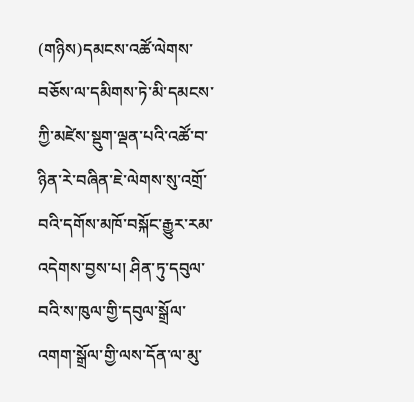(གཉིས)དམངས་འཚོ་ལེགས་བཅོས་ལ་དམིགས་ཏེ་མི་དམངས་ཀྱི་མཛེས་སྡུག་ལྡན་པའི་འཚོ་བ་ཉིན་རེ་བཞིན་ཇེ་ལེགས་སུ་འགྲོ་བའི་དགོས་མཁོ་བསྐོང་རྒྱུར་རམ་འདེགས་བྱས་པ། ཤིན་ཏུ་དབུལ་བའི་ས་ཁུལ་གྱི་དབུལ་སྒྲོལ་འགག་སྒྲོལ་གྱི་ལས་དོན་ལ་མུ་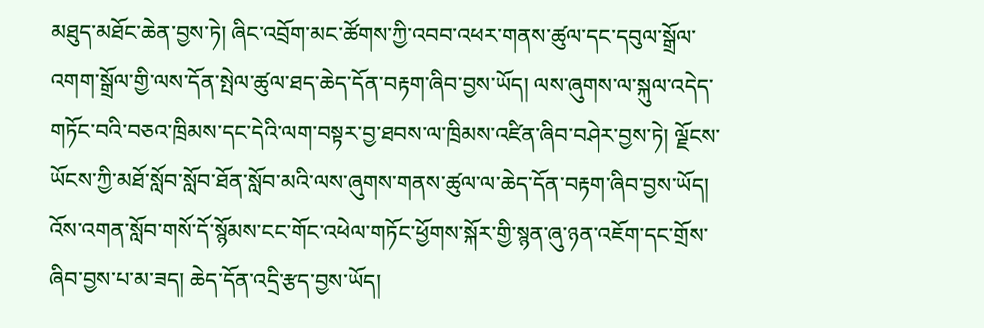མཐུད་མཐོང་ཆེན་བྱས་ཏེ། ཞིང་འབྲོག་མང་ཚོགས་ཀྱི་འབབ་འཕར་གནས་ཚུལ་དང་དབུལ་སྒྲོལ་འགག་སྒྲོལ་གྱི་ལས་དོན་སྤེལ་ཚུལ་ཐད་ཆེད་དོན་བརྟག་ཞིབ་བྱས་ཡོད། ལས་ཞུགས་ལ་སྐུལ་འདེད་གཏོང་བའི་བཅའ་ཁྲིམས་དང་དེའི་ལག་བསྟར་བྱ་ཐབས་ལ་ཁྲིམས་འཛིན་ཞིབ་བཤེར་བྱས་ཏེ། ལྗོངས་ཡོངས་ཀྱི་མཐོ་སློབ་སློབ་ཐོན་སློབ་མའི་ལས་ཞུགས་གནས་ཚུལ་ལ་ཆེད་དོན་བརྟག་ཞིབ་བྱས་ཡོད། འོས་འགན་སློབ་གསོ་དོ་སྙོམས་ངང་གོང་འཕེལ་གཏོང་ཕྱོགས་སྐོར་གྱི་སྙན་ཞུ་ཉན་འཇོག་དང་གྲོས་ཞིབ་བྱས་པ་མ་ཟད། ཆེད་དོན་འདྲི་རྩད་བྱས་ཡོད།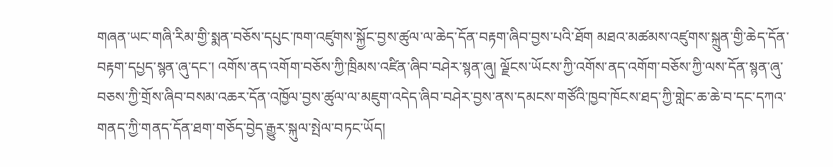གཞན་ཡང་གཞི་རིམ་གྱི་སྨན་བཅོས་དཔུང་ཁག་འཛུགས་སྐྱོང་བྱས་ཚུལ་ལ་ཆེད་དོན་བརྟག་ཞིབ་བྱས་པའི་ཐོག མཐའ་མཚམས་འཛུགས་སྐྲུན་གྱི་ཆེད་དོན་བརྟག་དཔྱད་སྙན་ཞུ་དང་། འགོས་ནད་འགོག་བཅོས་ཀྱི་ཁྲིམས་འཛིན་ཞིབ་བཤེར་སྙན་ཞུ། ལྗོངས་ཡོངས་ཀྱི་འགོས་ནད་འགོག་བཅོས་ཀྱི་ལས་དོན་སྙན་ཞུ་བཅས་ཀྱི་གྲོས་ཞིབ་བསམ་འཆར་དོན་འཁྱོལ་བྱས་ཚུལ་ལ་མཇུག་འདེད་ཞིབ་བཤེར་བྱས་ནས་དམངས་གཙོའི་ཁྱབ་ཁོངས་ཐད་ཀྱི་གླེང་ཆ་ཆེ་བ་དང་དཀའ་གནད་ཀྱི་གནད་དོན་ཐག་གཅོད་བྱེད་རྒྱུར་སྐུལ་སྤེལ་བཏང་ཡོད།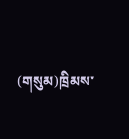(གསུམ)ཁྲིམས་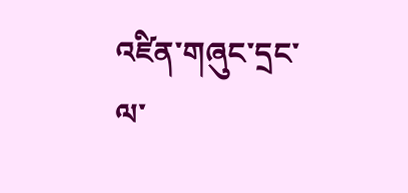འཛིན་གཞུང་དྲང་ལ་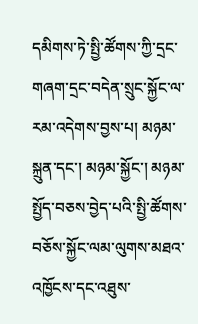དམིགས་ཏེ་སྤྱི་ཚོགས་ཀྱི་དྲང་གཞག་དྲང་བདེན་སྲུང་སྐྱོང་ལ་རམ་འདེགས་བྱས་པ། མཉམ་སྐྲུན་དང་། མཉམ་སྐྱོང་། མཉམ་སྤྱོད་བཅས་བྱེད་པའི་སྤྱི་ཚོགས་བཅོས་སྐྱོང་ལམ་ལུགས་མཐའ་འཁྱོངས་དང་འཐུས་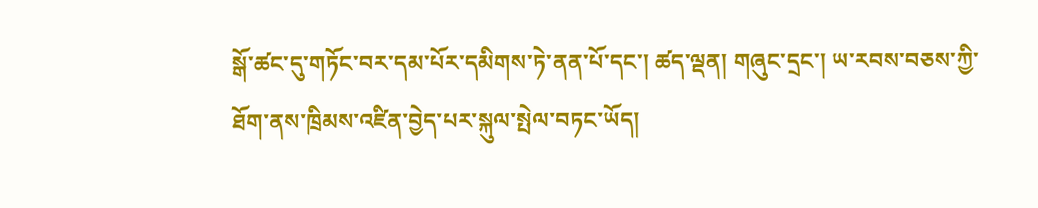སྒོ་ཚང་དུ་གཏོང་བར་དམ་པོར་དམིགས་ཏེ་ནན་པོ་དང་། ཚད་ལྡན། གཞུང་དྲང་། ཡ་རབས་བཅས་ཀྱི་ཐོག་ནས་ཁྲིམས་འཛིན་བྱེད་པར་སྐུལ་སྤེལ་བཏང་ཡོད།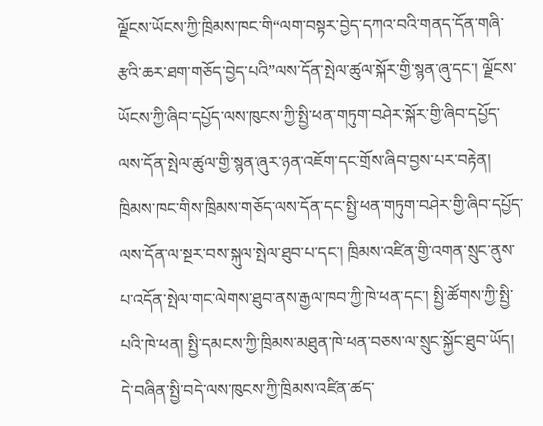ལྗོངས་ཡོངས་ཀྱི་ཁྲིམས་ཁང་གི“ལག་བསྟར་བྱེད་དཀའ་བའི་གནད་དོན་གཞི་རྩའི་ཆར་ཐག་གཅོད་བྱེད་པའི”ལས་དོན་སྤེལ་ཚུལ་སྐོར་གྱི་སྙན་ཞུ་དང་། ལྗོངས་ཡོངས་ཀྱི་ཞིབ་དཔྱོད་ལས་ཁུངས་ཀྱི་སྤྱི་ཕན་གཏུག་བཤེར་སྐོར་གྱི་ཞིབ་དཔྱོད་ལས་དོན་སྤེལ་ཚུལ་གྱི་སྙན་ཞུར་ཉན་འཇོག་དང་གྲོས་ཞིབ་བྱས་པར་བརྟེན། ཁྲིམས་ཁང་གིས་ཁྲིམས་གཅོད་ལས་དོན་དང་སྤྱི་ཕན་གཏུག་བཤེར་གྱི་ཞིབ་དཔྱོད་ལས་དོན་ལ་སྔར་བས་སྐུལ་སྤེལ་ཐུབ་པ་དང་། ཁྲིམས་འཛིན་གྱི་འགན་སྲུང་ནུས་པ་འདོན་སྤེལ་གང་ལེགས་ཐུབ་ནས་རྒྱལ་ཁབ་ཀྱི་ཁེ་ཕན་དང་། སྤྱི་ཚོགས་ཀྱི་སྤྱི་པའི་ཁེ་ཕན། སྤྱི་དམངས་ཀྱི་ཁྲིམས་མཐུན་ཁེ་ཕན་བཅས་ལ་སྲུང་སྐྱོང་ཐུབ་ཡོད། དེ་བཞིན་སྤྱི་བདེ་ལས་ཁུངས་ཀྱི་ཁྲིམས་འཛིན་ཚད་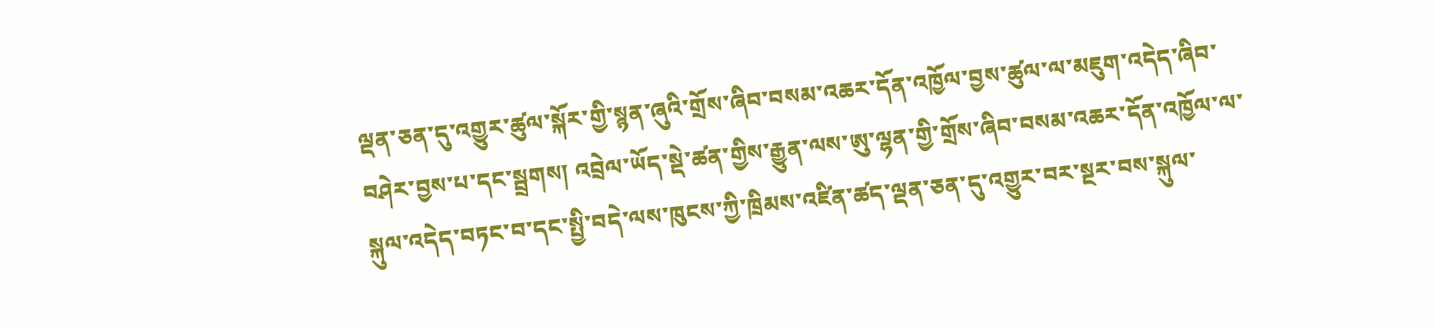ལྡན་ཅན་དུ་འགྱུར་ཚུལ་སྐོར་གྱི་སྙན་ཞུའི་གྲོས་ཞིབ་བསམ་འཆར་དོན་འཁྱོལ་བྱས་ཚུལ་ལ་མཇུག་འདེད་ཞིབ་བཤེར་བྱས་པ་དང་སྦྲགས། འབྲེལ་ཡོད་སྡེ་ཚན་གྱིས་རྒྱུན་ལས་ཨུ་ལྷན་གྱི་གྲོས་ཞིབ་བསམ་འཆར་དོན་འཁྱོལ་ལ་སྐུལ་འདེད་བཏང་བ་དང་སྤྱི་བདེ་ལས་ཁུངས་ཀྱི་ཁྲིམས་འཛིན་ཚད་ལྡན་ཅན་དུ་འགྱུར་བར་སྔར་བས་སྐུལ་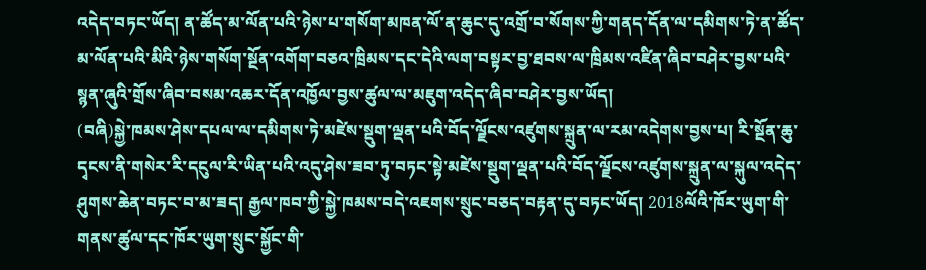འདེད་བཏང་ཡོད། ན་ཚོད་མ་ལོན་པའི་ཉེས་པ་གསོག་མཁན་ལོ་ན་ཆུང་དུ་འགྲོ་བ་སོགས་ཀྱི་གནད་དོན་ལ་དམིགས་ཏེ་ན་ཚོད་མ་ལོན་པའི་མིའི་ཉེས་གསོག་སྔོན་འགོག་བཅའ་ཁྲིམས་དང་དེའི་ལག་བསྟར་བྱ་ཐབས་ལ་ཁྲིམས་འཛིན་ཞིབ་བཤེར་བྱས་པའི་སྙན་ཞུའི་གྲོས་ཞིབ་བསམ་འཆར་དོན་འཁྱོལ་བྱས་ཚུལ་ལ་མཇུག་འདེད་ཞིབ་བཤེར་བྱས་ཡོད།
(བཞི)སྐྱེ་ཁམས་ཤེས་དཔལ་ལ་དམིགས་ཏེ་མཛེས་སྡུག་ལྡན་པའི་བོད་ལྗོངས་འཛུགས་སྐྲུན་ལ་རམ་འདེགས་བྱས་པ། རི་སྔོན་ཆུ་དྭངས་ནི་གསེར་རི་དངུལ་རི་ཡིན་པའི་འདུ་ཤེས་ཟབ་ཏུ་བཏང་སྟེ་མཛེས་སྡུག་ལྡན་པའི་བོད་ལྗོངས་འཛུགས་སྐྲུན་ལ་སྐུལ་འདེད་ཤུགས་ཆེན་བཏང་བ་མ་ཟད། རྒྱལ་ཁབ་ཀྱི་སྐྱེ་ཁམས་བདེ་འཇགས་སྲུང་བཅད་བརྟན་དུ་བཏང་ཡོད། 2018ལོའི་ཁོར་ཡུག་གི་གནས་ཚུལ་དང་ཁོར་ཡུག་སྲུང་སྐྱོང་གི་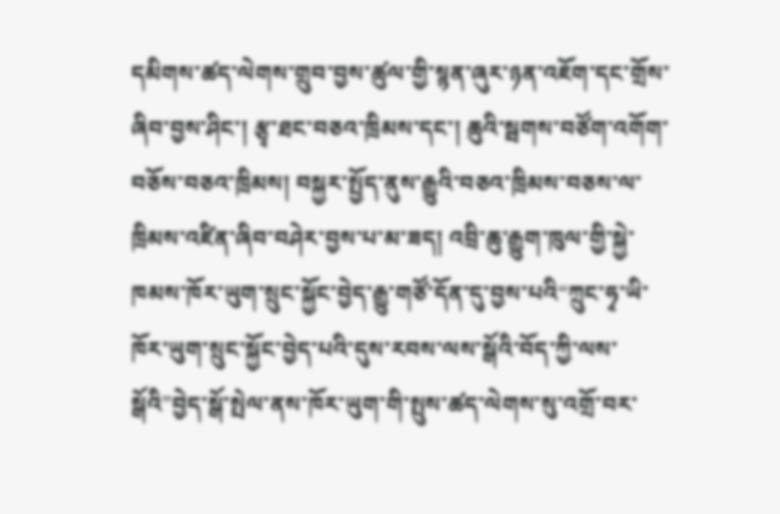དམིགས་ཚད་ལེགས་གྲུབ་བྱས་ཚུལ་གྱི་སྙན་ཞུར་ཉན་འཇོག་དང་གྲོས་ཞིབ་བྱས་ཤིང་། རྩྭ་ཐང་བཅའ་ཁྲིམས་དང་། ཆུའི་སྦགས་བཙོག་འགོག་བཅོས་བཅའ་ཁྲིམས། བསྐྱར་སྤྱོད་ནུས་རྒྱུའི་བཅའ་ཁྲིམས་བཅས་ལ་ཁྲིམས་འཛིན་ཞིབ་བཤེར་བྱས་པ་མ་ཟད། འབྲི་ཆུ་རྒྱུག་ཁུལ་གྱི་སྐྱེ་ཁམས་ཁོར་ཡུག་སྲུང་སྐྱོང་བྱེད་རྒྱུ་གཙོ་དོན་དུ་བྱས་པའི“ཀྲུང་ཧྭ་ཡི་ཁོར་ཡུག་སྲུང་སྐྱོང་བྱེད་པའི་དུས་རབས་ལས་སྒོའི་བོད་ཀྱི་ལས་སྒོའི”བྱེད་སྒོ་སྤེལ་ནས་ཁོར་ཡུག་གི་སྤུས་ཚད་ལེགས་སུ་འགྲོ་བར་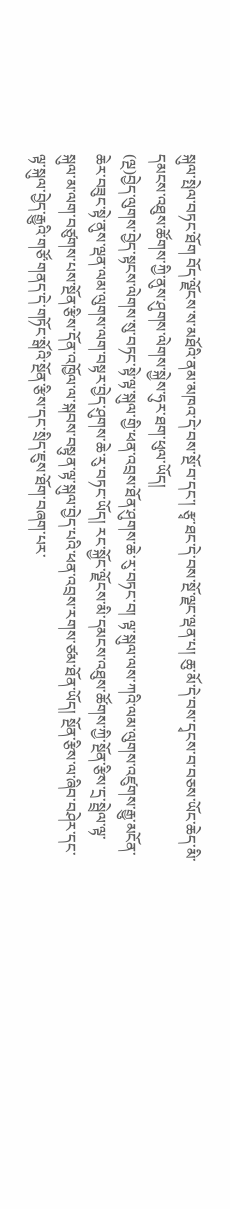སྐུལ་སྤེལ་བཏང་ཐོག བོད་ལྗོངས་ས་མཐོའི་ནམ་མཁའ་དེ་བས་སྔོ་བ་དང་། རྩྭ་ཐང་དེ་བས་སྔོ་ལྗང་ལྡན་པ། ཆུ་མོ་དེ་བས་དྭངས་བ་བཅས་ཡོང་ཆེད་མི་དམངས་འཐུས་ཚོགས་ཀྱི་ནུས་ཤུགས་ལེགས་སྐྱེས་ཧུར་ཐག་ཕུལ་ཡོད།
(ལྔ)བྱེད་ལུགས་བྱེད་སྟངས་ལེགས་སུ་བཏང་སྟེ་ལྟ་སྐུལ་གྱི་ཕན་འབྲས་ཐོན་ཤུགས་ཆེ་རུ་བཏང་བ། ལྟ་སྐུལ་ལས་ཀའི་ལམ་ལུགས་འཛུགས་རྒྱུ་མངོན་ཆེར་བཟུང་སྟེ་ནུས་ལྡན་ལམ་ལུགས་ལག་བསྟར་བྱེད་ཤུགས་ཆེ་རུ་བཏང་ཡོད། རང་སྐྱོང་ལྗོངས་མི་དམངས་འཐུས་ཚོགས་ཀྱི་སྔོན་རྩིས་དྲ་སྦྲེལ་ལྟ་སྐུལ་མ་ལག་བཙུགས་པས་སྔོན་རྩིས་དོན་འཁྱོལ་ལ་སྐབས་བསྟུན་ལྟ་སྐུལ་བྱེད་པའི་ཕན་འབྲས་རགས་ཙམ་ཐོན་ཡོད། སྔོན་རྩིས་ལ་ཞིབ་བཤེར་དང་ལྟ་སྐུལ་བྱེད་རྒྱུའི་གཙོ་གནད་དེ་གཏོང་སྒོའི་སྔོན་རྩིས་དང་སྲིད་ཇུས་ཐོག་བཞག་པར་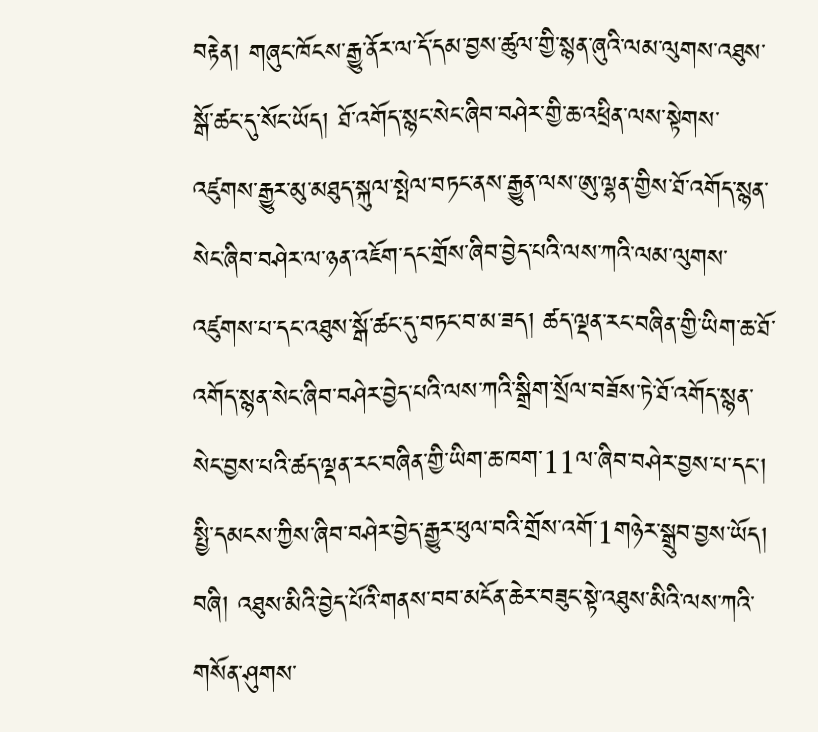བརྟེན། གཞུང་ཁོངས་རྒྱུ་ནོར་ལ་དོ་དམ་བྱས་ཚུལ་གྱི་སྙན་ཞུའི་ལམ་ལུགས་འཐུས་སྒོ་ཚང་དུ་སོང་ཡོད། ཐོ་འགོད་སྙང་སེང་ཞིབ་བཤེར་གྱི་ཆ་འཕྲིན་ལས་སྟེགས་འཛུགས་རྒྱུར་མུ་མཐུད་སྐུལ་སྤེལ་བཏང་ནས་རྒྱུན་ལས་ཨུ་ལྷན་གྱིས་ཐོ་འགོད་སྙན་སེང་ཞིབ་བཤེར་ལ་ཉན་འཇོག་དང་གྲོས་ཞིབ་བྱེད་པའི་ལས་ཀའི་ལམ་ལུགས་འཛུགས་པ་དང་འཐུས་སྒོ་ཚང་དུ་བཏང་བ་མ་ཟད། ཚད་ལྡན་རང་བཞིན་གྱི་ཡིག་ཆ་ཐོ་འགོད་སྙན་སེང་ཞིབ་བཤེར་བྱེད་པའི་ལས་ཀའི་སྒྲིག་སྲོལ་བཟོས་ཏེ་ཐོ་འགོད་སྙན་སེང་བྱས་པའི་ཚད་ལྡན་རང་བཞིན་གྱི་ཡིག་ཆ་ཁག་11ལ་ཞིབ་བཤེར་བྱས་པ་དང་། སྤྱི་དམངས་ཀྱིས་ཞིབ་བཤེར་བྱེད་རྒྱུར་ཕུལ་བའི་གྲོས་འགོ་1གཉེར་སྒྲུབ་བྱས་ཡོད།
བཞི། འཐུས་མིའི་བྱེད་པོའི་གནས་བབ་མངོན་ཆེར་བཟུང་སྟེ་འཐུས་མིའི་ལས་ཀའི་གསོན་ཤུགས་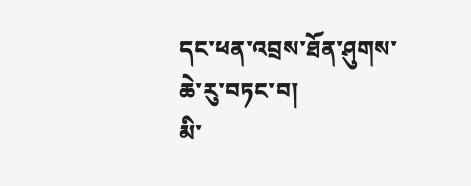དང་ཕན་འབྲས་ཐོན་ཤུགས་ཆེ་རུ་བཏང་བ།
མི་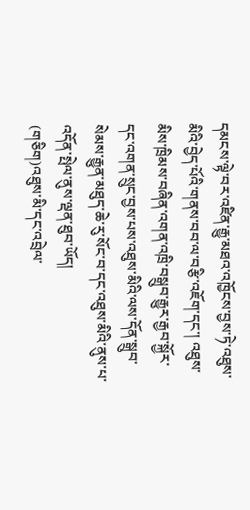དམངས་ལྟེ་བར་འཛིན་རྒྱུ་མཐའ་འཁྱོངས་བྱས་ཏེ་འཐུས་མིའི་བྱེད་པོའི་གནས་བབ་ལ་བརྩི་འཇོག་དང་། འཐུས་མིས་ཁྲིམས་བཞིན་འགན་འཁྲི་བསྒྲུབ་རྒྱུར་རྒྱབ་སྐྱོར་དང་འགན་སྲུང་བྱས་པས་འཐུས་མིའི་ལས་དོན་སྒྲུབ་སེམས་རྒྱུན་མཐུད་ཆེ་རུ་སོང་བ་དང་འཐུས་མིའི་ནུས་པ་འདོན་སྤེལ་ནུས་ལྡན་ཐུབ་ཡོད།
(གཅིག)འཐུས་མི་དང་འབྲེལ་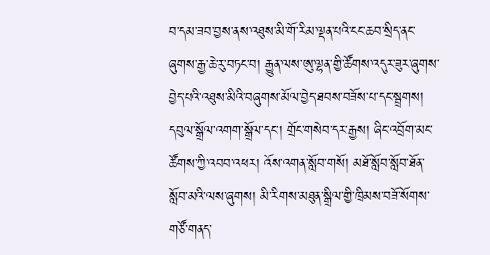བ་དམ་ཟབ་བྱས་ནས་འཐུས་མི་གོ་རིམ་ལྡན་པའི་ངང་ཆབ་སྲིད་ནང་ཞུགས་རྒྱ་ཆེ་རུ་བཏང་བ། རྒྱུན་ལས་ཨུ་ལྷན་གྱི་ཚོགས་འདུར་ཟུར་ཞུགས་བྱེད་པའི་འཐུས་མིའི་བཞུགས་མོལ་བྱེད་ཐབས་བཟོས་པ་དང་སྦྲགས། དབུལ་སྒྲོལ་འགག་སྒྲོལ་དང་། གྲོང་གསེབ་དར་རྒྱས། ཞིང་འབྲོག་མང་ཚོགས་ཀྱི་འབབ་འཕར། འོས་འགན་སློབ་གསོ། མཐོ་སློབ་སློབ་ཐོན་སློབ་མའི་ལས་ཞུགས། མི་རིགས་མཐུན་སྒྲིལ་གྱི་ཁྲིམས་བཟོ་སོགས་གཙོ་གནད་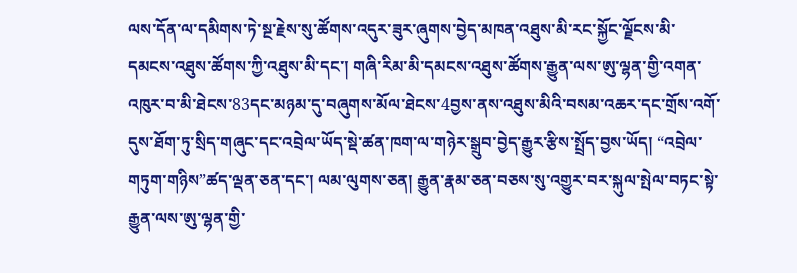ལས་དོན་ལ་དམིགས་ཏེ་སྔ་རྗེས་སུ་ཚོགས་འདུར་ཟུར་ཞུགས་བྱེད་མཁན་འཐུས་མི་རང་སྐྱོང་ལྗོངས་མི་དམངས་འཐུས་ཚོགས་ཀྱི་འཐུས་མི་དང་། གཞི་རིམ་མི་དམངས་འཐུས་ཚོགས་རྒྱུན་ལས་ཨུ་ལྷན་གྱི་འགན་འཁུར་བ་མི་ཐེངས་83དང་མཉམ་དུ་བཞུགས་མོལ་ཐེངས་4བྱས་ནས་འཐུས་མིའི་བསམ་འཆར་དང་གྲོས་འགོ་དུས་ཐོག་ཏུ་སྲིད་གཞུང་དང་འབྲེལ་ཡོད་སྡེ་ཚན་ཁག་ལ་གཉེར་སྒྲུབ་བྱེད་རྒྱུར་རྩིས་སྤྲོད་བྱས་ཡོད། “འབྲེལ་གཏུག་གཉིས”ཚད་ལྡན་ཅན་དང་། ལམ་ལུགས་ཅན། རྒྱུན་རྣམ་ཅན་བཅས་སུ་འགྱུར་བར་སྐུལ་སྤེལ་བཏང་སྟེ་རྒྱུན་ལས་ཨུ་ལྷན་གྱི་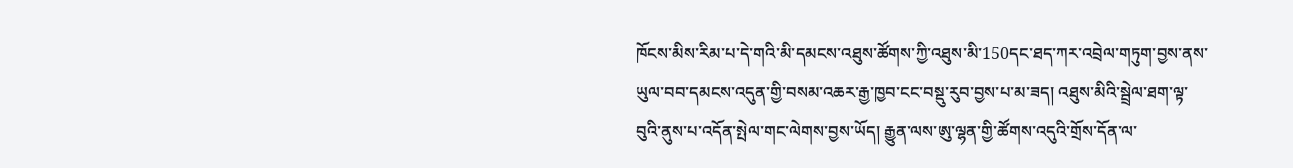ཁོངས་མིས་རིམ་པ་དེ་གའི་མི་དམངས་འཐུས་ཚོགས་ཀྱི་འཐུས་མི་150དང་ཐད་ཀར་འབྲེལ་གཏུག་བྱས་ནས་ཡུལ་བབ་དམངས་འདུན་གྱི་བསམ་འཆར་རྒྱ་ཁྱབ་ངང་བསྡུ་རུབ་བྱས་པ་མ་ཟད། འཐུས་མིའི་སྦྲེལ་ཐག་ལྟ་བུའི་ནུས་པ་འདོན་སྤེལ་གང་ལེགས་བྱས་ཡོད། རྒྱུན་ལས་ཨུ་ལྷན་གྱི་ཚོགས་འདུའི་གྲོས་དོན་ལ་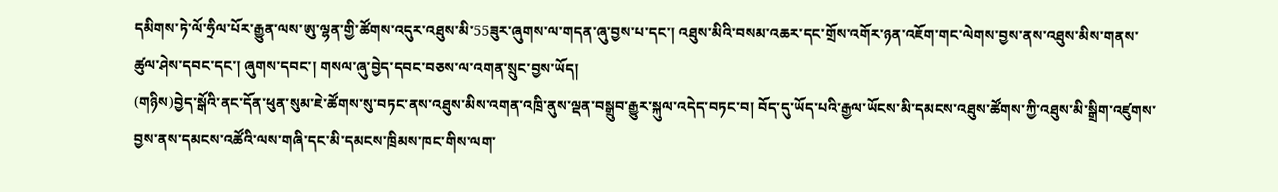དམིགས་ཏེ་ལོ་ཧྲིལ་པོར་རྒྱུན་ལས་ཨུ་ལྷན་གྱི་ཚོགས་འདུར་འཐུས་མི་55ཟུར་ཞུགས་ལ་གདན་ཞུ་བྱས་པ་དང་། འཐུས་མིའི་བསམ་འཆར་དང་གྲོས་འགོར་ཉན་འཇོག་གང་ལེགས་བྱས་ནས་འཐུས་མིས་གནས་ཚུལ་ཤེས་དབང་དང་། ཞུགས་དབང་། གསལ་ཞུ་བྱེད་དབང་བཅས་ལ་འགན་སྲུང་བྱས་ཡོད།
(གཉིས)བྱེད་སྒོའི་ནང་དོན་ཕུན་སུམ་ཇེ་ཚོགས་སུ་བཏང་ནས་འཐུས་མིས་འགན་འཁྲི་ནུས་ལྡན་བསྒྲུབ་རྒྱུར་སྐུལ་འདེད་བཏང་བ། བོད་དུ་ཡོད་པའི་རྒྱལ་ཡོངས་མི་དམངས་འཐུས་ཚོགས་ཀྱི་འཐུས་མི་སྒྲིག་འཛུགས་བྱས་ནས་དམངས་འཚོའི་ལས་གཞི་དང་མི་དམངས་ཁྲིམས་ཁང་གིས་ལག་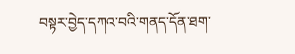བསྟར་བྱེད་དཀའ་བའི་གནད་དོན་ཐག་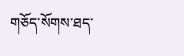གཅོད་སོགས་ཐད་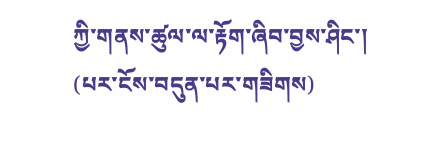ཀྱི་གནས་ཚུལ་ལ་རྟོག་ཞིབ་བྱས་ཤིང་།
(པར་ངོས་བདུན་པར་གཟིགས)